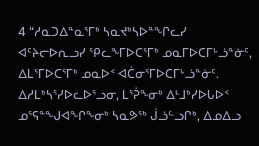4 “ᓱᓇᑐᐃᓐᓇᕐᒥᒃ ᓴᓇᔪᒃᓴᐅᓐᖏᓚᓯ ᐊᑦᔨᓕᐅᕆᓗᓯ ᕿᓚᖕᒥᐅᑕᕐᒥᒃ ᓄᓇᒥᐅᑕᒥᒡᓘᓐᓃᑦ, ᐃᒪᕐᒥᐅᑕᕐᒥᒃ ᓄᓇᐅᑉ ᐊᑖᓂᕐᒥᐅᑕᒥᒡᓘᓐᓃᑦ.
ᐃᓱᒪᒃᓴᕐᓯᐅᓚᐅᕐᓗᓂ, ᒪᕐᕉᖕᓂᒃ ᐃᒻᒧᒃᓯᐅᒐᐅᑉ ᓄᕐᕋᓐᖑᐊᖏᖕᓂᒃ ᓴᓇᕗᖅ ᒎᓘᓪᓗᒋᒃ, ᐃᓄᐃᓗ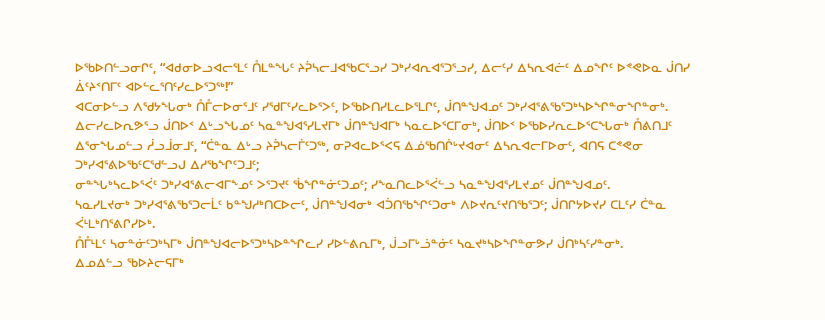ᐅᖃᐅᑎᓪᓗᓂᒋᑦ, “ᐊᑯᓂᐅᓗᐊᓕᕐᒪᑦ ᑍᒪᓐᖓᑦ ᔨᕉᓴᓕᒧᐊᖃᑕᕐᓗᓯ ᑐᒃᓯᐊᕆᐊᕐᑐᕐᓗᓯ, ᐃᓕᑦᓯ ᐃᓴᕆᐊᓖᑦ ᐃᓄᖏᑦ ᐅᕝᕙᐅᓇ ᒎᑎᓯ ᐄᑦᔨᑉᑎᒥᑦ ᐊᐅᓪᓚᕐᑎᑦᓯᓚᐅᕐᑐᖅ!”
ᐊᑕᓂᐅᓪᓗ ᐱᖁᔭᖓᓂᒃ ᑍᒤᓕᐅᓂᕐᒧᑦ ᓯᖁᒥᑦᓯᓚᐅᕐᐳᑦ, ᐅᖃᐅᑎᓯᒪᓚᐅᕐᒪᒋᑦ, ᒎᑎᓐᖑᐊᓄᑦ ᑐᒃᓯᐊᕐᕕᖃᕐᑐᒃᓴᐅᖏᓐᓂᖏᓐᓂᒃ.
ᐃᓕᓯᓚᐅᕆᕗᕐᓗ ᒎᑎᐅᑉ ᐃᒡᓗᖓᓄᑦ ᓴᓇᓐᖑᐊᕐᓯᒪᔪᒥᒃ ᒎᑎᓐᖑᐊᒥᒃ ᓴᓇᓚᐅᕐᑕᒥᓂᒃ, ᒎᑎᐅᑉ ᐅᖃᐅᓯᕆᓚᐅᕐᑕᖓᓂᒃ ᑍᕕᑎᒧᑦ ᐃᕐᓂᖓᓄᓪᓗ ᓲᓗᒨᓂᒧᑦ, “ᑖᓐᓇ ᐃᒡᓗ ᔨᕉᓴᓕᒦᑦᑐᖅ, ᓂᕈᐊᓚᐅᕐᐸᕋ ᐃᓅᖃᑎᒌᒡᔪᐊᓂᑦ ᐃᓴᕆᐊᓕᒥᐅᓂᑦ, ᐊᑎᕋ ᑕᕝᕙᓂ ᑐᒃᓯᐊᕐᕕᐅᖃᑦᑕᖁᓪᓗᒍ ᐃᓱᖃᖏᑦᑐᒧᑦ;
ᓂᓐᖓᒃᓴᓚᐅᕐᐹᑦ ᑐᒃᓯᐊᕐᕕᓕᐊᒥᖕᓄᑦ ᐳᕐᑐᔪᑦ ᖄᖏᓐᓃᑦᑐᓄᑦ; ᓯᖕᓇᑎᓚᐅᕐᐹᓪᓗ ᓴᓇᓐᖑᐊᕐᓯᒪᔪᓄᑦ ᒎᑎᓐᖑᐊᓄᑦ.
ᓴᓇᓯᒪᔪᓂᒃ ᑐᒃᓯᐊᕐᕕᖃᕐᑐᓕᒫᑦ ᑲᓐᖑᓱᒃᑎᑕᐅᓕᑦ, ᒎᑎᓐᖑᐊᓂᒃ ᐊᑑᑎᖃᖏᑦᑐᓂᒃ ᐱᐅᔪᕆᑦᔪᑎᖃᕐᑐᑦ; ᒎᑎᒋᔭᐅᔪᓯ ᑕᒪᑦᓯ ᑖᓐᓇ ᐹᒻᒪᒃᑎᕐᕕᒋᓯᐅᒃ.
ᑍᒤᒻᒪᑦ ᓴᓂᓐᓃᑦᑐᒃᓴᒥᒃ ᒎᑎᓐᖑᐊᓕᐅᕐᑐᒃᓴᐅᓐᖏᓚᓯ ᓯᐅᓪᕕᕆᒥᒃ, ᒎᓗᒥᒡᓘᓐᓃᑦ ᓴᓇᔪᒃᓴᐅᖏᓐᓂᕗᓯ ᒎᑎᒃᓴᑦᓯᓐᓂᒃ.
ᐃᓄᐃᓪᓗ ᖃᐅᔨᓕᕋᒥᒃ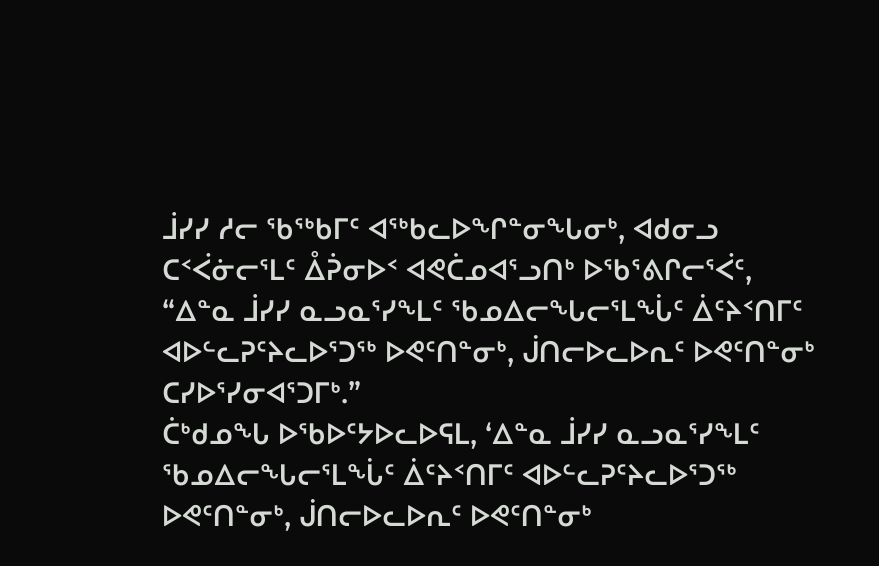ᒨᓯᓯ ᓱᓕ ᖃᖅᑲᒥᑦ ᐊᖅᑲᓚᐅᖏᓐᓂᖓᓂᒃ, ᐊᑯᓂᓗ ᑕᑉᐹᓃᓕᕐᒪᑦ ᐂᕉᓂᐅᑉ ᐊᕙᑖᓄᐊᕐᓗᑎᒃ ᐅᖃᕐᕕᒋᓕᕐᐹᑦ, “ᐃᓐᓇ ᒨᓯᓯ ᓇᓗᓇᕐᓯᖕᒪᑦ ᖃᓄᐃᓕᖓᓕᕐᒪᖔᑦ ᐄᑦᔨᑉᑎᒥᑦ ᐊᐅᓪᓚᕈᑦᔨᓚᐅᕐᑐᖅ ᐅᕙᑦᑎᓐᓂᒃ, ᒎᑎᓕᐅᓚᐅᕆᑦ ᐅᕙᑦᑎᓐᓂᒃ ᑕᓯᐅᕐᓯᓂᐊᕐᑐᒥᒃ.”
ᑖᒃᑯᓄᖓ ᐅᖃᐅᑦᔭᐅᓚᐅᕋᒪ, ‘ᐃᓐᓇ ᒨᓯᓯ ᓇᓗᓇᕐᓯᖕᒪᑦ ᖃᓄᐃᓕᖓᓕᕐᒪᖔᑦ ᐄᑦᔨᑉᑎᒥᑦ ᐊᐅᓪᓚᕈᑦᔨᓚᐅᕐᑐᖅ ᐅᕙᑦᑎᓐᓂᒃ, ᒎᑎᓕᐅᓚᐅᕆᑦ ᐅᕙᑦᑎᓐᓂᒃ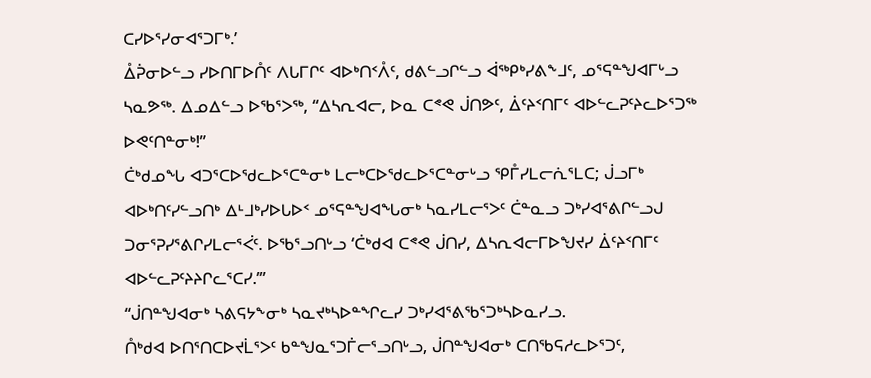ᑕᓯᐅᕐᓯᓂᐊᕐᑐᒥᒃ.’
ᐂᕉᓂᐅᓪᓗ ᓯᐅᑎᒥᐅᑍᑦ ᐱᒐᒥᒋᑦ ᐊᐅᒃᑎᑉᐰᑦ, ᑯᕕᓪᓗᒋᓪᓗ ᐋᖅᑭᒃᓯᕕᖕᒧᑦ, ᓄᕐᕋᓐᖑᐊᒥᒡᓗ ᓴᓇᕗᖅ. ᐃᓄᐃᓪᓗ ᐅᖃᕐᐳᖅ, “ᐃᓴᕆᐊᓕ, ᐅᓇ ᑕᕝᕙ ᒎᑎᕗᑦ, ᐄᑦᔨᑉᑎᒥᑦ ᐊᐅᓪᓚᕈᑦᔨᓚᐅᕐᑐᖅ ᐅᕙᑦᑎᓐᓂᒃ!”
ᑖᒃᑯᓄᖓ ᐊᑐᕐᑕᐅᖁᓚᐅᕐᑕᓐᓂᒃ ᒪᓕᒃᑕᐅᖁᓚᐅᕐᑕᓐᓂᒡᓗ ᕿᒤᓯᒪᓕᕇᕐᒪᑕ; ᒎᓗᒥᒃ ᐊᐅᒃᑎᑦᓯᓪᓗᑎᒃ ᐃᒻᒧᒃᓯᐅᒐᐅᑉ ᓄᕐᕋᓐᖑᐊᖓᓂᒃ ᓴᓇᓯᒪᓕᕐᐳᑦ ᑖᓐᓇᓗ ᑐᒃᓯᐊᕐᕕᒋᓪᓗᒍ ᑐᓂᕐᕈᓯᕐᕕᒋᓯᒪᓕᕐᐹᑦ. ᐅᖃᕐᓗᑎᒡᓗ ‘ᑖᒃᑯᐊ ᑕᕝᕙ ᒎᑎᓯ, ᐃᓴᕆᐊᓕᒥᐅᖑᔪᓯ ᐄᑦᔨᑉᑎᒥᑦ ᐊᐅᓪᓚᕈᑦᔨᔨᒋᓚᕐᑕᓯ.’”
“ᒎᑎᓐᖑᐊᓂᒃ ᓴᕕᕋᔭᖕᓂᒃ ᓴᓇᔪᒃᓴᐅᓐᖏᓚᓯ ᑐᒃᓯᐊᕐᕕᖃᕐᑐᒃᓴᐅᓇᓯᓗ.
ᑍᒃᑯᐊ ᐅᑎᕐᑎᑕᐅᔪᒫᕐᐳᑦ ᑲᓐᖑᓇᕐᑐᒦᓕᕐᓗᑎᒡᓗ, ᒎᑎᓐᖑᐊᓂᒃ ᑕᑎᖃᕋᓱᓚᐅᕐᑐᑦ,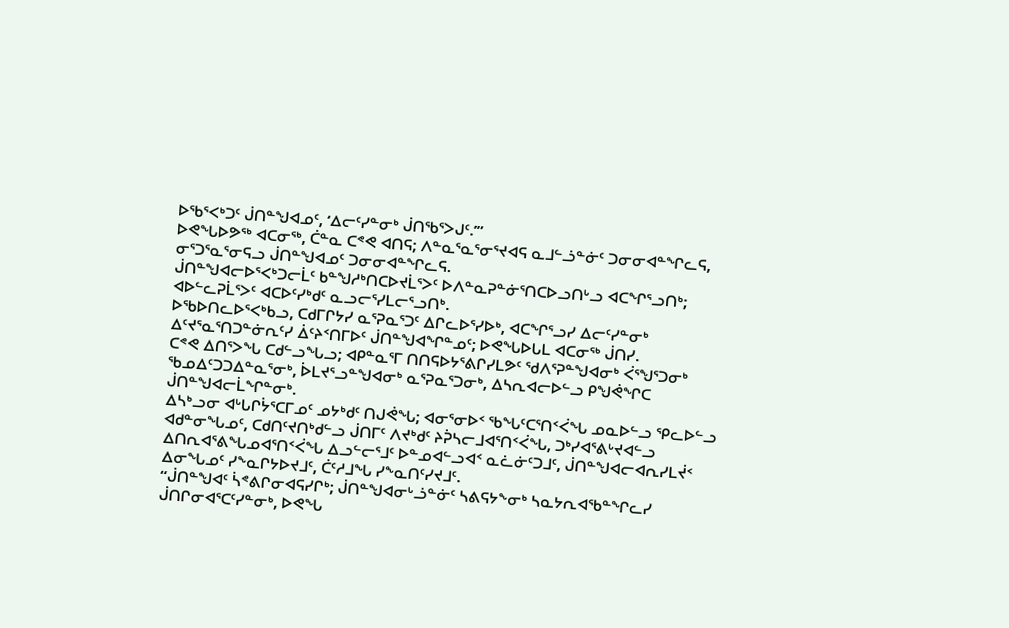ᐅᖃᕐᐸᒃᑐᑦ ᒎᑎᓐᖑᐊᓄᑦ, ‘ᐃᓕᑦᓯᓐᓂᒃ ᒎᑎᖃᕐᐳᒍᑦ.’”
ᐅᕙᖓᐅᕗᖅ ᐊᑕᓂᖅ, ᑖᓐᓇ ᑕᕝᕙ ᐊᑎᕋ; ᐱᓐᓇᕐᓇᕐᓂᕐᔪᐊᕋ ᓇᒧᓪᓘᓐᓃᑦ ᑐᓂᓂᐊᓐᖏᓚᕋ, ᓂᕐᑐᕐᓇᕐᓂᕋᓗ ᒎᑎᓐᖑᐊᓄᑦ ᑐᓂᓂᐊᓐᖏᓚᕋ.
ᒎᑎᓐᖑᐊᓕᐅᕐᐸᒃᑐᓕᒫᑦ ᑲᓐᖑᓱᒃᑎᑕᐅᔪᒫᕐᐳᑦ ᐅᐱᓐᓇᕈᓐᓃᕐᑎᑕᐅᓗᑎᒡᓗ ᐊᑕᖏᕐᓗᑎᒃ; ᐊᐅᓪᓚᕈᒫᕐᐳᑦ ᐊᑕᐅᑦᓯᒃᑯᑦ ᓇᓗᓕᕐᓯᒪᓕᕐᓗᑎᒃ.
ᐅᖃᐅᑎᓚᐅᕐᐸᒃᑲᓗ, ᑕᑯᒥᒋᔭᓯ ᓇᕐᕈᓇᕐᑐᑦ ᐃᒋᓚᐅᕐᓯᐅᒃ, ᐊᑕᖏᕐᓗᓯ ᐃᓕᑦᓯᓐᓂᒃ ᐃᑦᔪᕐᓇᕐᑎᑐᓐᓃᕆᑦᓯ ᐄᑦᔨᑉᑎᒥᐅᑦ ᒎᑎᓐᖑᐊᖏᓐᓄᑦ; ᐅᕙᖓᐅᒐᒪ ᐊᑕᓂᖅ ᒎᑎᓯ.
ᑕᕝᕙ ᐃᑎᕐᐳᖓ ᑕᑯᓪᓗᖓᓗ; ᐊᑭᓐᓇᕐᒥ ᑎᑎᕋᐅᔭᕐᕕᒋᓯᒪᕗᑦ ᖁᐱᕐᕈᓐᖑᐊᓂᒃ ᐹᕐᖑᕐᑐᓂᒃ ᖃᓄᐃᑦᑐᑐᐃᓐᓇᕐᓂᒃ, ᐆᒪᔪᕐᓗᓐᖑᐊᓂᒃ ᓇᕐᕈᓇᕐᑐᓂᒃ, ᐃᓴᕆᐊᓕᐅᓪᓗ ᑭᖑᕚᖏᑕ ᒎᑎᓐᖑᐊᓕᒫᖏᓐᓂᒃ.
ᐃᓴᒃᓗᓂ ᐊᒡᒐᒋᔮᕐᑕᒥᓄᑦ ᓄᔭᒃᑯᑦ ᑎᒍᕚᖓ; ᐊᓂᕐᓂᐅᑉ ᖃᖓᑦᑕᕐᑎᑉᐹᖓ ᓄᓇᐅᓪᓗ ᕿᓚᐅᓪᓗ ᐊᑯᓐᓂᖓᓄᑦ, ᑕᑯᑎᑦᔪᑎᒃᑯᓪᓗ ᒎᑎᒥᑦ ᐱᔪᒃᑯᑦ ᔨᕉᓴᓕᒧᐊᕐᑎᑉᐹᖓ, ᑐᒃᓯᐊᕐᕕᒡᔪᐊᓪᓗ ᐃᑎᕆᐊᕐᕕᖓᓄᐊᕐᑎᑉᐹᖓ ᐃᓗᓪᓕᕐᒧᑦ ᐅᓐᓄᐊᓪᓗᐊᑉ ᓇᓛᓃᑦᑐᒧᑦ, ᒎᑎᓐᖑᐊᓕᐊᕆᓯᒪᔫᑉ ᐃᓂᖓᓄᑦ ᓯᖕᓇᒋᔭᐅᔪᒧᑦ, ᑖᑦᓱᒧᖓ ᓯᖕᓇᑎᑦᓯᔪᒧᑦ.
“ᒎᑎᓐᖑᐊᑦ ᓵᕝᕕᒋᓂᐊᕋᓯᒋᒃ; ᒎᑎᓐᖑᐊᓂᒡᓘᓐᓃᑦ ᓴᕕᕋᔭᖕᓂᒃ ᓴᓇᔭᕆᐊᖃᓐᖏᓚᓯ ᒎᑎᒋᓂᐊᕐᑕᑦᓯᓐᓂᒃ, ᐅᕙᖓ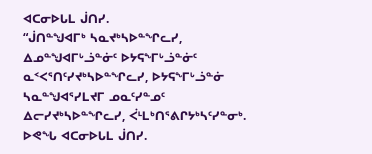ᐊᑕᓂᐅᒐᒪ ᒎᑎᓯ.
“ᒎᑎᓐᖑᐊᒥᒃ ᓴᓇᔪᒃᓴᐅᓐᖏᓚᓯ, ᐃᓄᓐᖑᐊᒥᒡᓘᓐᓃᑦ ᐅᔭᕋᖕᒥᒡᓘᓐᓃᑦ ᓇᑉᐸᕐᑎᑦᓯᔪᒃᓴᐅᓐᖏᓚᓯ, ᐅᔭᕋᖕᒥᒡᓘᓐᓃ ᓴᓇᓐᖑᐊᕐᓯᒪᔪᒥ ᓄᓇᑦᓯᓐᓄᑦ ᐃᓕᓯᔪᒃᓴᐅᓐᖏᓚᓯ, ᐹᒻᒪᒃᑎᕐᕕᒋᔭᒃᓴᑦᓯᓐᓂᒃ. ᐅᕙᖓ ᐊᑕᓂᐅᒐᒪ ᒎᑎᓯ.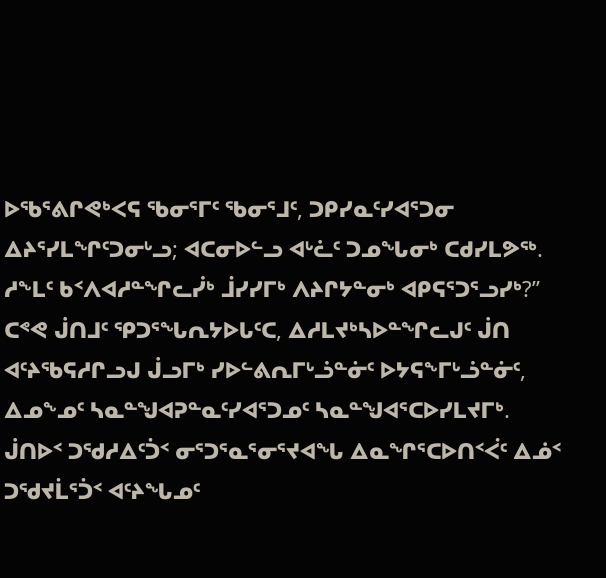ᐅᖃᕐᕕᒋᕙᒃᐸᕋ ᖃᓂᕐᒥᑦ ᖃᓂᕐᒧᑦ, ᑐᑭᓯᓇᑦᓯᐊᕐᑐᓂ ᐃᔨᕐᓯᒪᖏᑦᑐᓂᒡᓗ; ᐊᑕᓂᐅᓪᓗ ᐊᒡᓛᑦ ᑐᓄᖓᓂᒃ ᑕᑯᓯᒪᕗᖅ. ᓱᖕᒪᑦ ᑲᑉᐱᐊᓱᓐᖏᓚᓰᒃ ᒨᓯᓯᒥᒃ ᐱᔨᒋᔭᓐᓂᒃ ᐊᑭᕋᕐᑐᕐᓗᓯᒃ?”
ᑕᕝᕙ ᒎᑎᒧᑦ ᕿᑐᕐᖓᕆᔭᐅᒐᑦᑕ, ᐃᓱᒪᔪᒃᓴᐅᓐᖏᓚᒍᑦ ᒎᑎ ᐊᑦᔨᖃᕋᓱᒋᓗᒍ ᒎᓗᒥᒃ ᓯᐅᓪᕕᕆᒥᒡᓘᓐᓃᑦ ᐅᔭᕋᖕᒥᒡᓘᓐᓃᑦ, ᐃᓄᖕᓄᑦ ᓴᓇᓐᖑᐊᕈᓐᓇᑦᓯᐊᕐᑐᓄᑦ ᓴᓇᓐᖑᐊᕐᑕᐅᓯᒪᔪᒥᒃ.
ᒎᑎᐅᑉ ᑐᖁᓱᐃᑦᑑᑉ ᓂᕐᑐᕐᓇᕐᓂᕐᔪᐊᖓ ᐃᓇᖏᕐᑕᐅᑎᑉᐹᑦ ᐃᓅᑉ ᑐᖁᔪᒫᕐᑑᑉ ᐊᑦᔨᖓᓄᑦ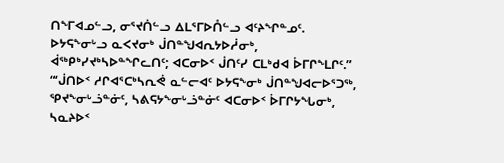ᑎᖕᒥᐊᓄᓪᓗ, ᓂᕐᔪᑏᓪᓗ ᐃᒪᕐᒥᐅᑍᓪᓗ ᐊᑦᔨᖏᓐᓄᑦ.
ᐅᔭᕋᖕᓂᒡᓗ ᓇᐸᔪᓂᒃ ᒎᑎᓐᖑᐊᕆᔭᐅᓲᓂᒃ, ᐋᖅᑭᒃᓯᔪᒃᓴᐅᓐᖏᓚᑎᑦ; ᐊᑕᓂᐅᑉ ᒎᑎᑦᓯ ᑕᒪᒃᑯᐊ ᐆᒥᒋᖕᒪᒋᑦ.”
“‘ᒎᑎᐅᑉ ᓱᒋᐊᕐᑕᒃᓴᕆᕚ ᓇᓪᓕᐊᑦ ᐅᔭᕋᖕᓂᒃ ᒎᑎᓐᖑᐊᓕᐅᕐᑐᖅ, ᕿᔪᖕᓂᒡᓘᓐᓃᑦ, ᓴᕕᕋᔭᖕᓂᒡᓘᓐᓃᑦ ᐊᑕᓂᐅᑉ ᐆᒥᒋᔭᖓᓂᒃ, ᓴᓇᔨᐅᑉ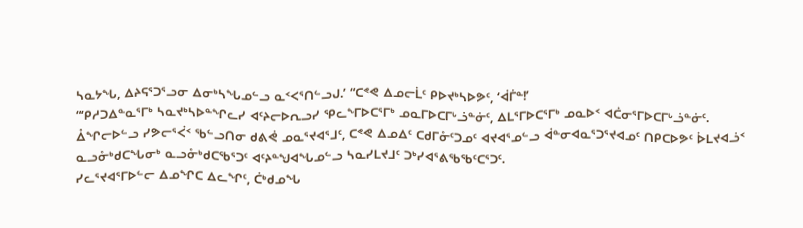ᓴᓇᔭᖓ, ᐃᔨᕋᕐᑐᕐᓗᓂ ᐃᓂᒃᓴᖓᓄᓪᓗ ᓇᑉᐸᕐᑎᓪᓗᒍ.’ “ᑕᕝᕙ ᐃᓄᓕᒫᑦ ᑭᐅᔪᒃᓴᐅᕗᑦ, ‘ᐋᒦᓐ!’
“‘ᑭᓱᑐᐃᓐᓇᕐᒥᒃ ᓴᓇᔪᒃᓴᐅᓐᖏᓚᓯ ᐊᑦᔨᓕᐅᕆᓗᓯ ᕿᓚᖕᒥᐅᑕᕐᒥᒃ ᓄᓇᒥᐅᑕᒥᒡᓘᓐᓃᑦ, ᐃᒪᕐᒥᐅᑕᕐᒥᒃ ᓄᓇᐅᑉ ᐊᑖᓂᕐᒥᐅᑕᒥᒡᓘᓐᓃᑦ.
ᐂᖏᓕᐅᓪᓗ ᓯᕗᓕᕐᐹᑉ ᖃᓪᓗᑎᓂ ᑯᕕᕚ ᓄᓇᕐᔪᐊᕐᒧᑦ, ᑕᕝᕙ ᐃᓄᐃᑦ ᑕᑯᒥᓁᑦᑐᓄᑦ ᐊᔪᐊᕐᓄᓪᓗ ᐋᓐᓂᐊᓇᕐᑐᕐᔪᐊᓄᑦ ᑎᑭᑕᐅᕗᑦ ᐆᒪᔪᐊᓘᑉ ᓇᓗᓁᒃᑯᑕᖓᓂᒃ ᓇᓗᓁᒃᑯᑕᖃᕐᑐᑦ ᐊᑦᔨᓐᖑᐊᖓᓄᓪᓗ ᓴᓇᓯᒪᔪᒧᑦ ᑐᒃᓯᐊᕐᕕᖃᖃᑦᑕᕐᑐᑦ.
ᓯᓚᕐᔪᐊᕐᒥᐅᓪᓕ ᐃᓄᖏᑕ ᐃᓚᖏᑦ, ᑖᒃᑯᓄᖓ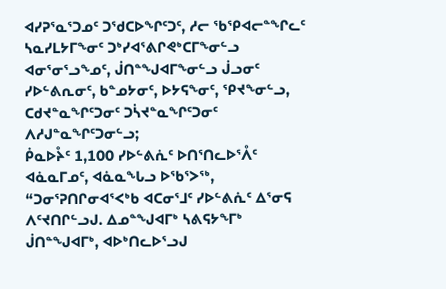ᐊᓯᕈᕐᓇᕐᑐᓄᑦ ᑐᖁᑕᐅᖏᑦᑐᑦ, ᓱᓕ ᖃᕿᐊᓕᓐᖏᓚᑦ ᓴᓇᓯᒪᔭᒥᖕᓂᑦ ᑐᒃᓯᐊᕐᕕᒋᕙᒃᑕᒥᖕᓂᓪᓗ ᐊᓂᕐᓂᕐᓗᖕᓄᑦ, ᒎᑎᓐᖑᐊᒥᖕᓂᓪᓗ ᒎᓗᓂᑦ ᓯᐅᓪᕕᕆᓂᑦ, ᑲᓐᓄᔭᓂᑦ, ᐅᔭᕋᖕᓂᑦ, ᕿᔪᖕᓂᓪᓗ, ᑕᑯᔪᓐᓇᖏᑦᑐᓂᑦ ᑐᓵᔪᓐᓇᖏᑦᑐᓂᑦ ᐱᓱᒍᓐᓇᖏᑦᑐᓂᓪᓗ;
ᑮᓇᐅᔧᑦ 1,100 ᓯᐅᓪᕕᕇᑦ ᐅᑎᕐᑎᓚᐅᕐᐰᑦ ᐊᓈᓇᒥᓄᑦ, ᐊᓈᓇᖓᓗ ᐅᖃᕐᐳᖅ, “ᑐᓂᕐᕈᑎᒋᓂᐊᕐᐸᒃᑲ ᐊᑕᓂᕐᒧᑦ ᓯᐅᓪᕕᕇᑦ ᐃᕐᓂᕋ ᐱᑦᔪᑎᒋᓪᓗᒍ. ᐃᓄᓐᖑᐊᒥᒃ ᓴᕕᕋᔭᖕᒥᒃ ᒎᑎᓐᖑᐊᒥᒃ, ᐊᐅᒃᑎᓚᐅᕐᓗᒍ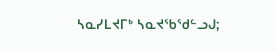ᓴᓇᓯᒪᔪᒥᒃ ᓴᓇᔪᖃᖁᓪᓗᒍ;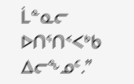ᒫᓐᓇᓕ ᐅᑎᕐᑎᑉᐸᒃᑲ ᐃᓕᖕᓄᑦ.”